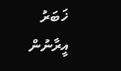ޚަބަރު
އީރާނުން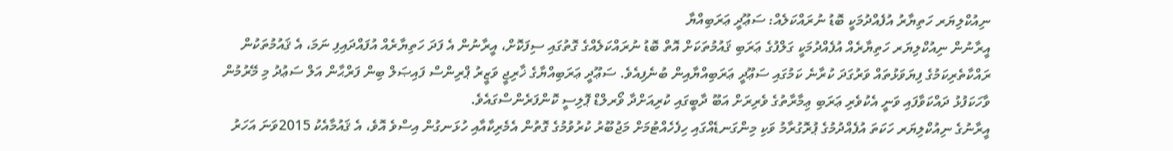ނިއުކްލިޔަރ ހަތިޔާރު އުފެއްދުމަކީ ބޮޑު ނުރައްކަލެއް: ސަޢޫދީ ޢަރަބިއްޔާ
އީރާނުން ނިއުކްލިޔަރ ހަތިޔާރެއް އުފެއްދުމަކީ ގަލްފުގެ ޢަރަބި ޤައުމުތަކަށް އޮތް ބޮޑު ނުރައްކަލެއްގެ ގޮތުގައި ސިފަކޮށް، އީރާނުން އެ ފަދަ ހަތިޔާރެއް އުފައްދައިފި ނަމަ، އެ ޤައުމުތަކުން ރައްކާތެރިކަމުގެ ފިޔަވަޅުތައް ވަރުގަދަ ކުރާނެ ކަމުގައި ސަޢޫދީ ޢަރަބިއްޔާއިން ބުނެފިއެވެ. ސަޢޫދީ ޢަރަބިއްޔާގެ ޚާރިޖީ ވަޒީރު ޕްރިންސް ފައިޞަލް ބިން ފަރްޙާން އަލް ސަޢުދު މި މޭރުމުން ވާހަކަފުޅު ދައްކަވާފައި ވަނީ އެކުވެރި ޢަރަބި ޢިމާރާތުގެ ވެރިރަށް އަބޫ ދާބީގައި ކުރިއަށްދާ ވޯރލްޑް ޕޮލިސީ ކޮންފަރެންސްގައެވެ.
އީރާނުގެ ނިއުކްލިޔަރ ހަކަތަ އުފެއްދުމުގެ ޕުރޮގުރާމު ވަކި މިންގަނޑެއްގައި ހިފެހެއްޓުމަށް މަޖުބޫރު ކުރުވުމުގެ ގޮތުން އެމެރިކާއާއި ހުޅަނގުން އިސްވެ އޮވެ، އެ ޤައުމާއެކު 2015ވަނަ އަހަރު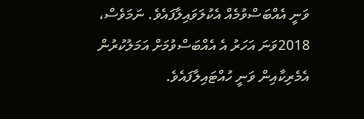ވަނީ އެއްބަސްވުމެއް އެކުލަވައިލާފައެވެ. ނަމަވެސް، 2018ވަނަ އަހަރު އެ އެއްބަސްވުމަށް އަމަލުކުރުން އެމެރިކާއިން ވަނީ ހުއްޓައިލާފައެވެ.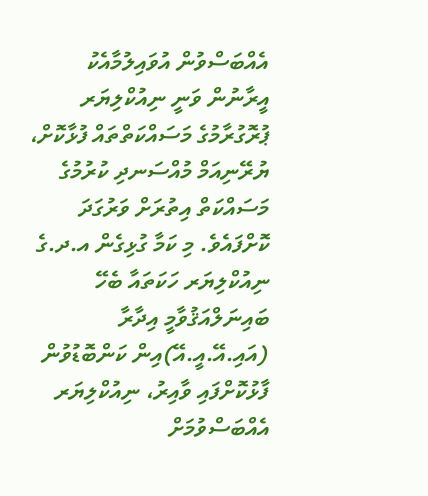އެއްބަސްވުން އުވައިލުމާއެކު އީރާނުން ވަނީ ނިއުކްލިޔަރ ޕުރޮގުރާމުގެ މަސައްކަތްތައް ފުޅާކޮށް، ޔުރޭނިއަމް މުއްސަނދި ކުރުމުގެ މަސައްކަތް އިތުރަށް ވަރުގަދަ ކޮށްފައެވެ. މި ކަމާ ގުޅިގެން އ.ދ.ގެ ނިއުކްލިޔަރ ހަކަތައާ ބެހޭ ބައިނަލްއަޤުވާމީ އިދާރާ (އައި.އޭ.އީ.އޭ)އިން ކަންބޮޑުވުން ފާޅުކޮށްފައި ވާއިރު، ނިއުކްލިޔަރ އެއްބަސްވުމަށް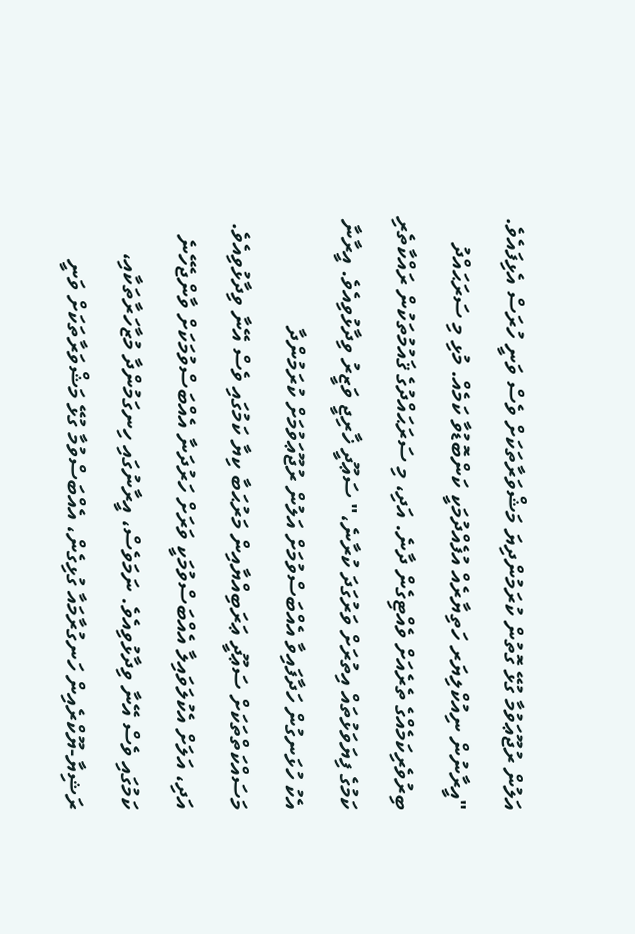އަލުން ރުޖޫޢަވުމާ ގުޅޭ ގޮތުން ކުރަމުންދިޔަ މަޝްވަރާތަކަށް ވެސް ވަނީ ހުރަސް އެޅިފައެވެ.
"އީރާނުން ނިއުކްލިޔަރ ހަތިޔާރެއް އުފެއްދުމަކީ ކަންބޮޑުވާ ކަމެއް. މުޅި މި ސަރަޙައްދު ބިރުވެރިކަމެއްގެ ތެރެއަށް ވެއްޓިގެން ދާނެ. އަދި، މި ސަރަޙައްދުގެ ޤައުމުތަކުން ރައްކާތެރި ކަމުގެ ފިޔަވަޅުތައް އިތުރަށް ވަރުގަދަ ކުރާނެ،" ސަޢޫދީ ޚާރިޖީ ވަޒީރު ވިދާޅުވިއެވެ. އީރާނާ އެކު ހުޅަނގުން ހަދާފައިވާ އެއްބަސްވުމަށް އަލުން ރުޖޫޢަވުމަށް ކުރަމުންދާ މަސައްކަތްތަކަށް ސަޢޫދީ ޢަރަބިއްޔާއިން މަރުޙަބާ ކިޔާ ކަމުގައި ވެސް އޭނާ ވިދާޅުވިއެވެ.
އަދި، އަލަށް އެކުލަވައިލާ އެއްބަސްވުމަކީ ވަރަށް ހަރުދަނާ އެއްބަސްވުމަކަށް ވާންޖެހޭނެ ކަމުގައި ވެސް އޭނާ ވިދާޅުވިއެވެ. ނަމަވެސް، އީރާނުގައި ހިނގަމުންދާ މުޒާހަރާތަކާއި، ރަޝިޔާ-ޔޫކްރެއިން ހަނގުރާމައާ ގުޅިގެން، އެއްބަސްވުމާ ގުޅޭ މަޝްވަރާތަކަށް ވަނީ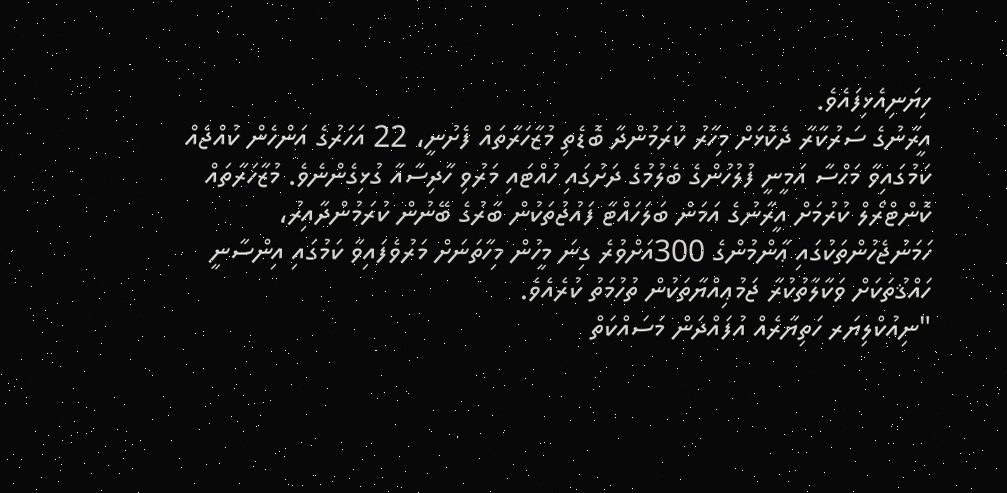ހިޔަނިއެޅިފައެވެ.
އީރާނުގެ ސަރުކާރާ ދެކޮޅަށް މިހާރު ކުރަމުންދާ ބޮޑެތި މުޒާހަރާތައް ފެށުނީ، 22 އަހަރުގެ އަންހެން ކުއްޖެއް ކަމުގައިވާ މަޙްސާ އަމީނީ ފުލުހުންގެ ބެލުމުގެ ދަށުގައި ހުއްޓައި މަރުވި ހާދިސާއާ ގުޅިގެންނެވެ. މުޒާހަރާތައް ކޮންޓްރޯލް ކުރުމަށް އީރާނުގެ އަމަން ބަލަހައްޓާ ފައުޖުތަކުން ބާރުގެ ބޭނުން ކުރަމުންދާއިރު، ހަމަނުޖެހުންތަކުގައި ޢާންމުންގެ 300އަށްވުރެ ގިނަ މީހުން މިހާތަނަށް މަރުވެފައިވާ ކަމުގައި އިންސާނީ ހައްޤުތަކަށް ވަކާލާތުކުރާ ޖަމުޢިއްޔާތަކުން ތުހުމަތު ކުރެއެވެ.
"ނިއުކްލިޔަރ ހަތިޔާރެއް އުފައްދަން މަސައްކަތް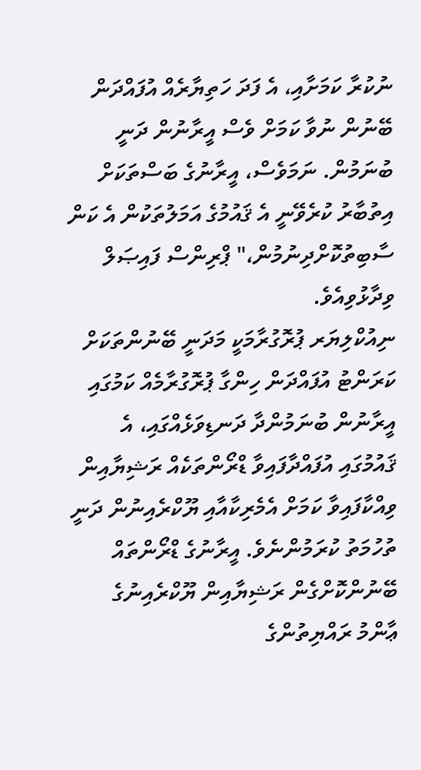ނުކުރާ ކަމަށާއި، އެ ފަދަ ހަތިޔާރެއް އުފައްދަން ބޭނުން ނުވާ ކަމަށް ވެސް އީރާނުން ދަނީ ބުނަމުން. ނަމަވެސް، އީރާނުގެ ބަސްތަކަށް އިތުބާރު ކުރެވޭނީ އެ ޤައުމުގެ އަމަލުތަކުން އެ ކަން ސާބިތުކޮށްދިނުމުން،" ޕްރިންސް ފައިޞަލް ވިދާޅުވިއެވެ.
ނިއުކްލިޔަރ ޕުރޮގުރާމަކީ މަދަނީ ބޭނުންތަކަށް ކަރަންޓު އުފައްދަން ހިންގާ ޕުރޮގުރާމެއް ކަމުގައި އީރާނުން ބުނަމުންދާ ދަނޑިވަޅެއްގައި، އެ ޤައުމުގައި އުފައްދާފައިވާ ޑްރޯންތަކެއް ރަޝިޔާއިން ވިއްކާފައިވާ ކަމަށް އެމެރިކާއާއި ޔޫކްރެއިނުން ދަނީ ތުހުމަތު ކުރަމުންނެވެ. އީރާނުގެ ޑްރޯންތައް ބޭނުންކޮށްގެން ރަޝިޔާއިން ޔޫކްރެއިނުގެ ޢާންމު ރައްޔިތުންގެ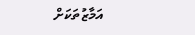އަމާޒުތަކަށް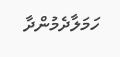ހަމަލާދެމުންދާ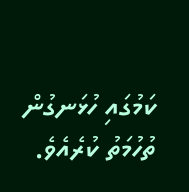ކަމުގައި ހުޅަނގުން ތުހުމަތު ކުރެއެވެ.